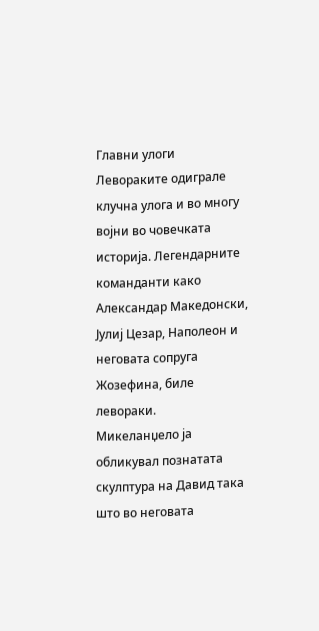Главни улоги
Левораките одиграле клучна улога и во многу војни во човечката историја. Легендарните команданти како Александар Македонски, Јулиј Цезар, Наполеон и неговата сопруга Жозефина, биле левораки.
Микеланџело ја обликувал познатата скулптура на Давид така што во неговата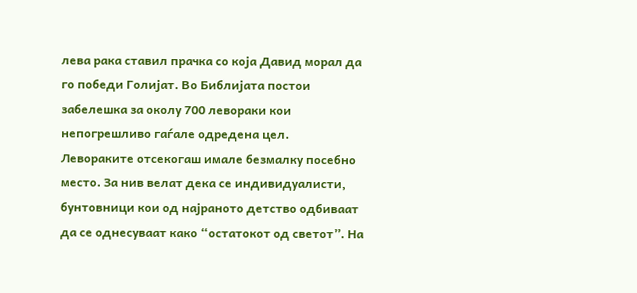лева рака ставил прачка со која Давид морал да го победи Голијат. Во Библијата постои забелешка за околу 700 левораки кои непогрешливо гаѓале одредена цел.
Левораките отсекогаш имале безмалку посебно место. За нив велат дека се индивидуалисти, бунтовници кои од најраното детство одбиваат да се однесуваат како “остатокот од светот”. На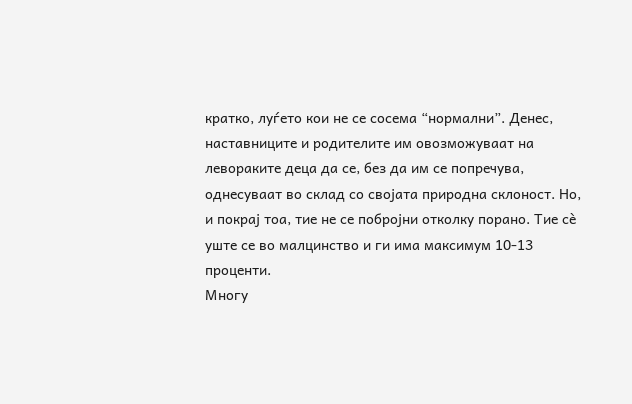кратко, луѓето кои не се сосема “нормални”. Денес, наставниците и родителите им овозможуваат на левораките деца да се, без да им се попречува, однесуваат во склад со својата природна склоност. Но, и покрај тоа, тие не се побројни отколку порано. Тие сѐ уште се во малцинство и ги има максимум 10-13 проценти.
Многу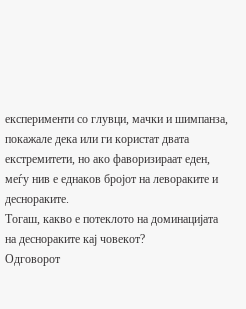експерименти со глувци, мачки и шимпанза, покажале дека или ги користат двата екстремитети, но ако фаворизираат еден, меѓу нив е еднаков бројот на левораките и деснораките.
Тогаш, какво е потеклото на доминацијата на деснораките кај човекот?
Одговорот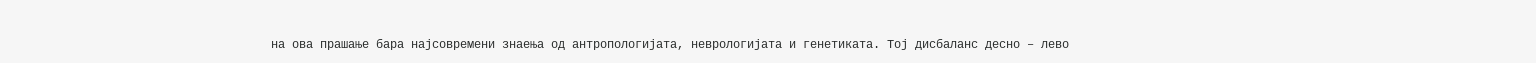на ова прашање бара најсовремени знаења од антропологијата, неврологијата и генетиката. Тој дисбаланс десно – лево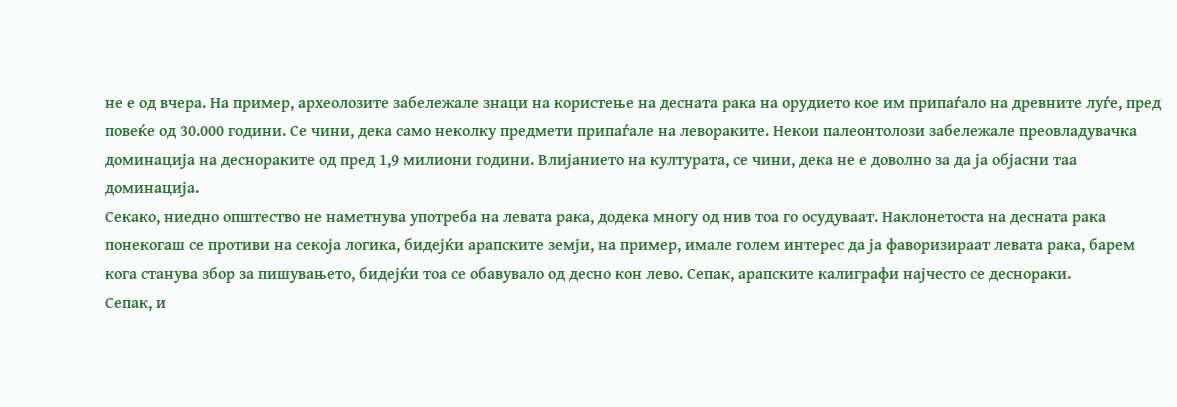не е од вчера. На пример, археолозите забележале знаци на користење на десната рака на орудието кое им припаѓало на древните луѓе, пред повеќе од 30.000 години. Се чини, дека само неколку предмети припаѓале на левораките. Некои палеонтолози забележале преовладувачка доминација на деснораките од пред 1,9 милиони години. Влијанието на културата, се чини, дека не е доволно за да ја објасни таа доминација.
Секако, ниедно општество не наметнува употреба на левата рака, додека многу од нив тоа го осудуваат. Наклонетоста на десната рака понекогаш се противи на секоја логика, бидејќи арапските земји, на пример, имале голем интерес да ја фаворизираат левата рака, барем кога станува збор за пишувањето, бидејќи тоа се обавувало од десно кон лево. Сепак, арапските калиграфи најчесто се деснораки.
Сепак, и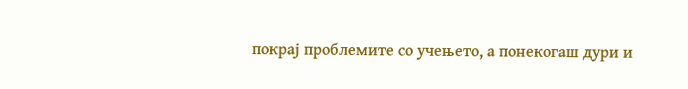покрај проблемите со учењето, а понекогаш дури и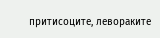притисоците, левораките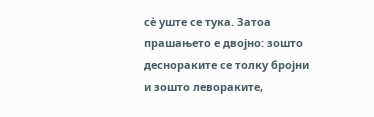сѐ уште се тука. Затоа прашањето е двојно: зошто деснораките се толку бројни и зошто левораките,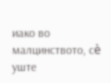иако во малцинството, сè уште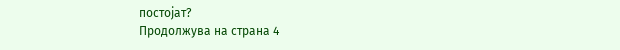постојат?
Продолжува на страна 4